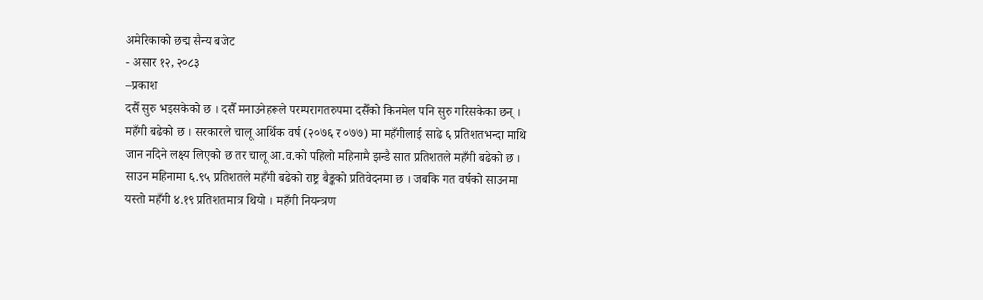अमेरिकाको छद्म सैन्य बजेट
- असार १२, २०८३
–प्रकाश
दसैँ सुरु भइसकेको छ । दसैँ मनाउनेहरूले परम्परागतरुपमा दसैँको किनमेल पनि सुरु गरिसकेका छन् । महँगी बढेको छ । सरकारले चालू आर्थिक वर्ष (२०७६ र ०७७) मा महँगीलाई साढे ६ प्रतिशतभन्दा माथि जान नदिने लक्ष्य लिएको छ तर चालू आ.व.को पहिलो महिनामै झन्डै सात प्रतिशतले महँगी बढेको छ । साउन महिनामा ६.९५ प्रतिशतले महँगी बढेको राष्ट्र बैङ्कको प्रतिवेदनमा छ । जबकि गत वर्षको साउनमा यस्तो महँगी ४.१९ प्रतिशतमात्र थियो । महँगी नियन्त्रण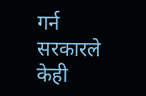गर्न सरकारले केही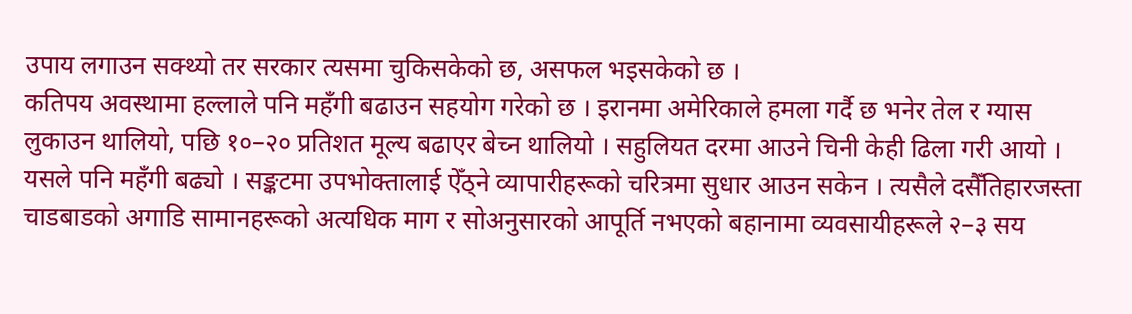उपाय लगाउन सक्थ्यो तर सरकार त्यसमा चुकिसकेको छ, असफल भइसकेको छ ।
कतिपय अवस्थामा हल्लाले पनि महँगी बढाउन सहयोग गरेको छ । इरानमा अमेरिकाले हमला गर्दै छ भनेर तेल र ग्यास लुकाउन थालियो, पछि १०–२० प्रतिशत मूल्य बढाएर बेच्न थालियो । सहुलियत दरमा आउने चिनी केही ढिला गरी आयो । यसले पनि महँगी बढ्यो । सङ्कटमा उपभोक्तालाई ऐँठ्ने व्यापारीहरूको चरित्रमा सुधार आउन सकेन । त्यसैले दसैँतिहारजस्ता चाडबाडको अगाडि सामानहरूको अत्यधिक माग र सोअनुसारको आपूर्ति नभएको बहानामा व्यवसायीहरूले २–३ सय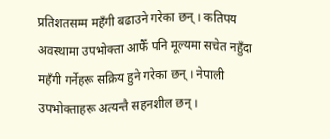प्रतिशतसम्म महँगी बढाउने गरेका छन् । कतिपय अवस्थामा उपभोक्ता आफैँ पनि मूल्यमा सचेत नहुँदा महँगी गर्नेहरू सक्रिय हुने गरेका छन् । नेपाली उपभोक्ताहरू अत्यन्तै सहनशील छन् ।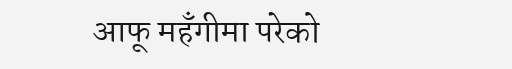आफू महँगीमा परेको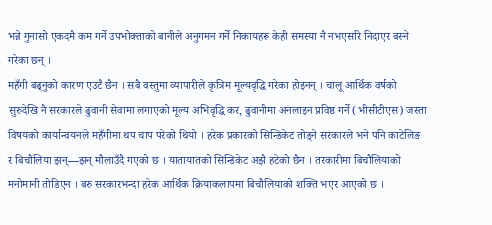भन्ने गुनासो एकदमै कम गर्ने उपभोक्ताको बानीले अनुगमन गर्ने निकायहरू केही समस्या नै नभएसरि निदाएर बस्ने गरेका छन् ।
महँगी बढ्नुको कारण एउटै छैन । सबै वस्तुमा व्यापारीले कृत्रिम मूल्यवृद्धि गरेका होइनन् । चालू आर्थिक वर्षको सुरुदेखि नै सरकारले ढुवानी सेवामा लगाएको मूल्य अभिवृद्धि कर, ढुवानीमा अनलाइन प्रविष्ठ गर्ने (भीसीटीएस) जस्ता विषयको कार्यान्वयनले महँगीमा थप चाप परेको थियो । हरेक प्रकारको सिन्डिकेट तोड्ने सरकारले भने पनि काटेलिङ र बिचौलिया झन्—झन् मौलाउँदै गएको छ । यातायातको सिन्डिकेट अझै हटेको छैन । तरकारीमा बिचौलियाको मनोमानी तोडिएन । बरु सरकारभन्दा हरेक आर्थिक क्रियाकलापमा बिचौलियाको शक्ति भएर आएको छ ।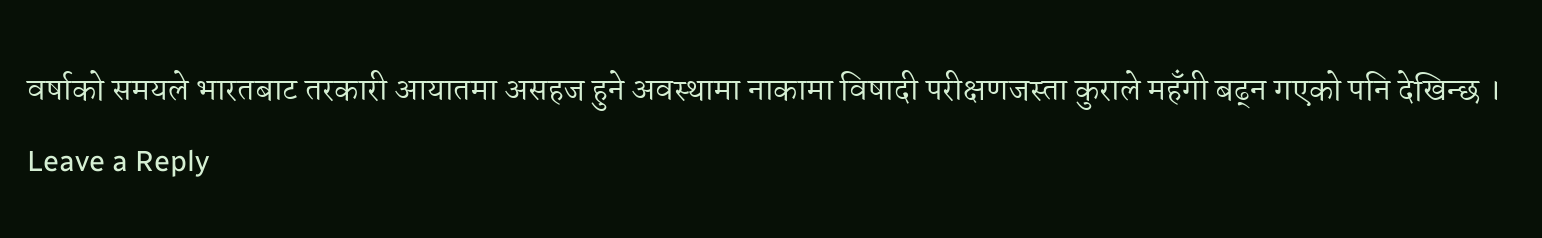वर्षाको समयले भारतबाट तरकारी आयातमा असहज हुने अवस्थामा नाकामा विषादी परीक्षणजस्ता कुराले महँगी बढ्न गएको पनि देखिन्छ ।
Leave a Reply